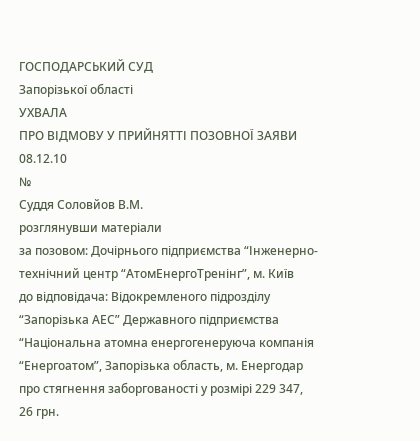ГОСПОДАРСЬКИЙ СУД
Запорізької області
УХВАЛА
ПРО ВІДМОВУ У ПРИЙНЯТТІ ПОЗОВНОЇ ЗАЯВИ
08.12.10
№
Суддя Соловйов В.М.
розглянувши матеріали
за позовом: Дочірнього підприємства “Інженерно-технічний центр “АтомЕнергоТренінг”, м. Київ
до відповідача: Відокремленого підрозділу “Запорізька АЕС” Державного підприємства “Національна атомна енергогенеруюча компанія “Енергоатом”, Запорізька область, м. Енергодар
про стягнення заборгованості у розмірі 229 347, 26 грн.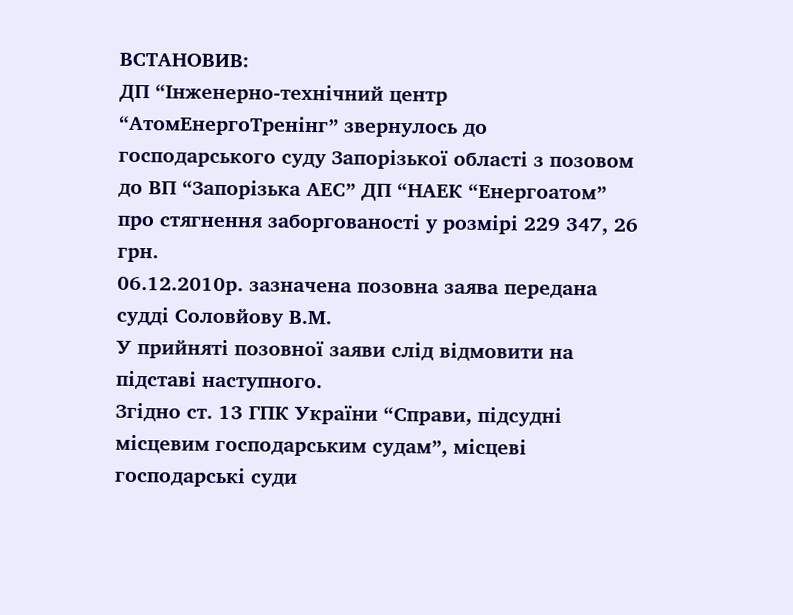ВСТАНОВИВ:
ДП “Інженерно-технічний центр “АтомЕнергоТренінг” звернулось до господарського суду Запорізької області з позовом до ВП “Запорізька АЕС” ДП “НАЕК “Енергоатом” про стягнення заборгованості у розмірі 229 347, 26 грн.
06.12.2010р. зазначена позовна заява передана судді Соловйову В.М.
У прийняті позовної заяви слід відмовити на підставі наступного.
Згідно ст. 13 ГПК України “Справи, підсудні місцевим господарським судам”, місцеві господарські суди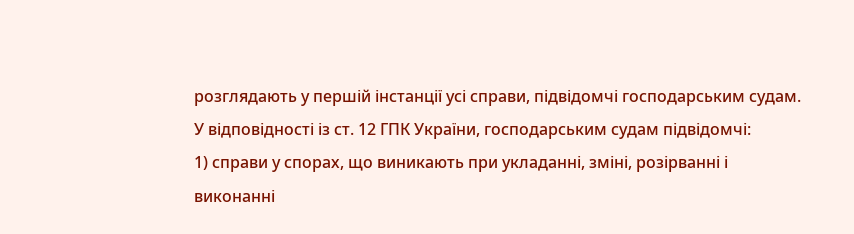розглядають у першій інстанції усі справи, підвідомчі господарським судам.
У відповідності із ст. 12 ГПК України, господарським судам підвідомчі:
1) справи у спорах, що виникають при укладанні, зміні, розірванні і виконанні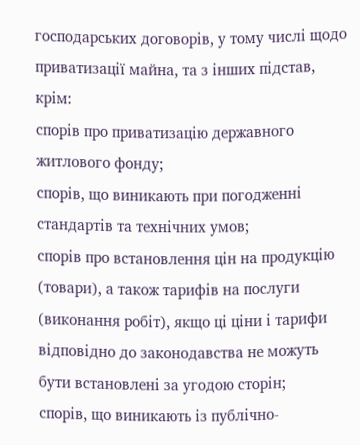господарських договорів, у тому числі щодо приватизації майна, та з інших підстав, крім:
спорів про приватизацію державного житлового фонду;
спорів, що виникають при погодженні стандартів та технічних умов;
спорів про встановлення цін на продукцію (товари), а також тарифів на послуги (виконання робіт), якщо ці ціни і тарифи відповідно до законодавства не можуть бути встановлені за угодою сторін;
спорів, що виникають із публічно-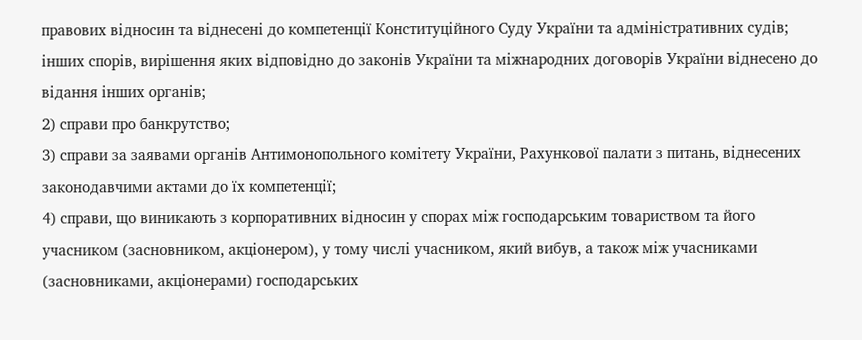правових відносин та віднесені до компетенції Конституційного Суду України та адміністративних судів;
інших спорів, вирішення яких відповідно до законів України та міжнародних договорів України віднесено до відання інших органів;
2) справи про банкрутство;
3) справи за заявами органів Антимонопольного комітету України, Рахункової палати з питань, віднесених законодавчими актами до їх компетенції;
4) справи, що виникають з корпоративних відносин у спорах між господарським товариством та його учасником (засновником, акціонером), у тому числі учасником, який вибув, а також між учасниками (засновниками, акціонерами) господарських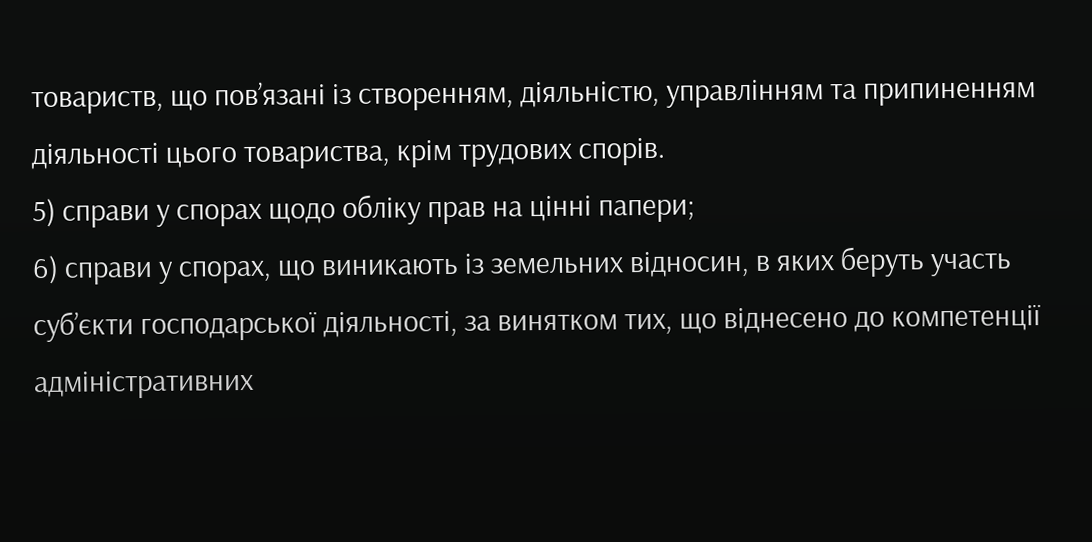товариств, що пов’язані із створенням, діяльністю, управлінням та припиненням діяльності цього товариства, крім трудових спорів.
5) справи у спорах щодо обліку прав на цінні папери;
6) справи у спорах, що виникають із земельних відносин, в яких беруть участь суб’єкти господарської діяльності, за винятком тих, що віднесено до компетенції адміністративних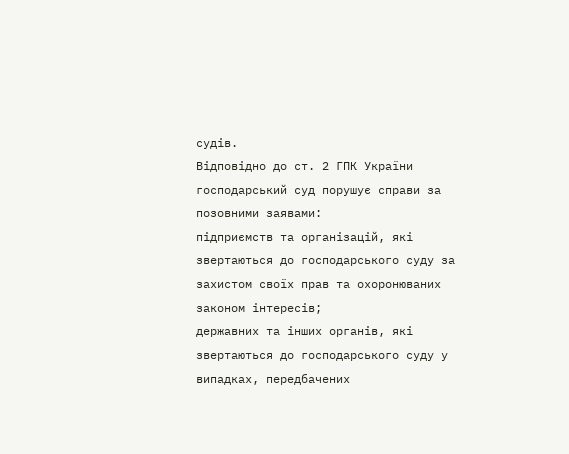судів.
Відповідно до ст. 2 ГПК України господарський суд порушує справи за позовними заявами:
підприємств та організацій, які звертаються до господарського суду за захистом своїх прав та охоронюваних законом інтересів;
державних та інших органів, які звертаються до господарського суду у випадках, передбачених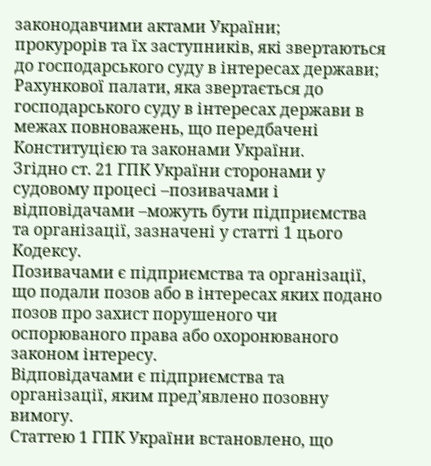законодавчими актами України;
прокурорів та їх заступників, які звертаються до господарського суду в інтересах держави;
Рахункової палати, яка звертається до господарського суду в інтересах держави в межах повноважень, що передбачені Конституцією та законами України.
Згідно ст. 21 ГПК України сторонами у судовому процесі –позивачами і відповідачами –можуть бути підприємства та організації, зазначені у статті 1 цього Кодексу.
Позивачами є підприємства та організації, що подали позов або в інтересах яких подано позов про захист порушеного чи оспорюваного права або охоронюваного законом інтересу.
Відповідачами є підприємства та організації, яким пред’явлено позовну вимогу.
Статтею 1 ГПК України встановлено, що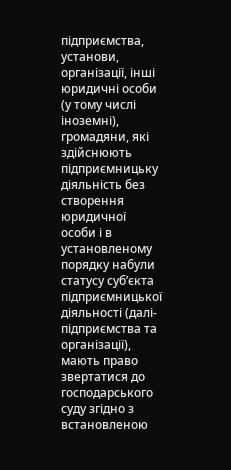підприємства, установи, організації, інші юридичні особи (у тому числі іноземні), громадяни, які здійснюють підприємницьку діяльність без створення юридичної особи і в установленому порядку набули статусу суб’єкта підприємницької діяльності (далі-підприємства та організації), мають право звертатися до господарського суду згідно з встановленою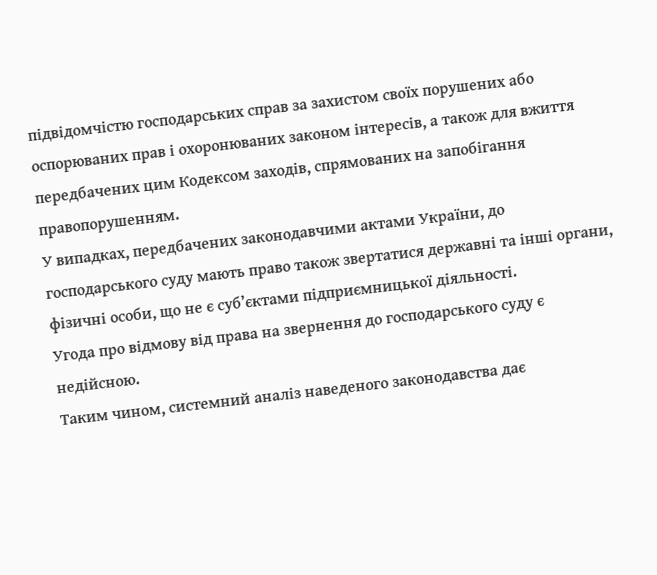підвідомчістю господарських справ за захистом своїх порушених або оспорюваних прав і охоронюваних законом інтересів, а також для вжиття передбачених цим Кодексом заходів, спрямованих на запобігання правопорушенням.
У випадках, передбачених законодавчими актами України, до господарського суду мають право також звертатися державні та інші органи, фізичні особи, що не є суб’єктами підприємницької діяльності.
Угода про відмову від права на звернення до господарського суду є недійсною.
Таким чином, системний аналіз наведеного законодавства дає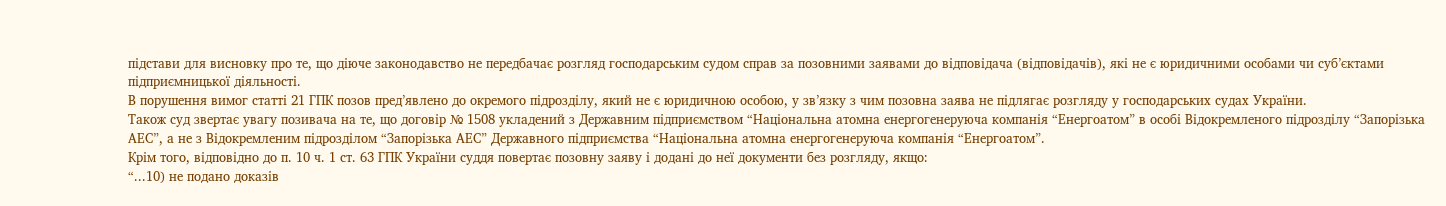підстави для висновку про те, що діюче законодавство не передбачає розгляд господарським судом справ за позовними заявами до відповідача (відповідачів), які не є юридичними особами чи суб’єктами підприємницької діяльності.
В порушення вимог статті 21 ГПК позов пред’явлено до окремого підрозділу, який не є юридичною особою, у зв’язку з чим позовна заява не підлягає розгляду у господарських судах України.
Також суд звертає увагу позивача на те, що договір № 1508 укладений з Державним підприємством “Національна атомна енергогенеруюча компанія “Енергоатом” в особі Відокремленого підрозділу “Запорізька АЕС”, а не з Відокремленим підрозділом “Запорізька АЕС” Державного підприємства “Національна атомна енергогенеруюча компанія “Енергоатом”.
Крім того, відповідно до п. 10 ч. 1 ст. 63 ГПК України суддя повертає позовну заяву і додані до неї документи без розгляду, якщо:
“...10) не подано доказів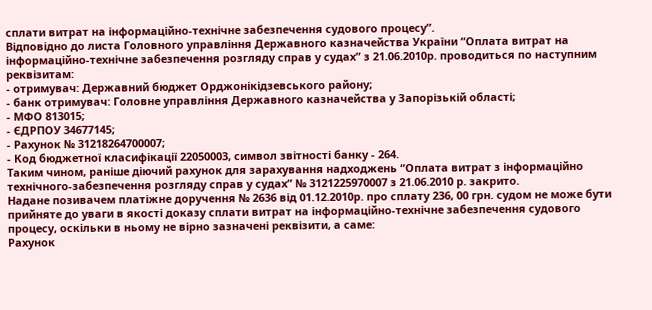сплати витрат на інформаційно-технічне забезпечення судового процесу”.
Відповідно до листа Головного управління Державного казначейства України “Оплата витрат на інформаційно-технічне забезпечення розгляду справ у судах” з 21.06.2010р. проводиться по наступним реквізитам:
- отримувач: Державний бюджет Орджонікідзевського району;
- банк отримувач: Головне управління Державного казначейства у Запорізькій області;
- МФО 813015;
- ЄДРПОУ 34677145;
- Рахунок № 31218264700007;
- Код бюджетної класифікації 22050003, символ звітності банку - 264.
Таким чином, раніше діючий рахунок для зарахування надходжень “Оплата витрат з інформаційно технічного-забезпечення розгляду справ у судах” № 3121225970007 з 21.06.2010 р. закрито.
Надане позивачем платіжне доручення № 2636 від 01.12.2010р. про сплату 236, 00 грн. судом не може бути прийняте до уваги в якості доказу сплати витрат на інформаційно-технічне забезпечення судового процесу, оскільки в ньому не вірно зазначені реквізити, а саме:
Рахунок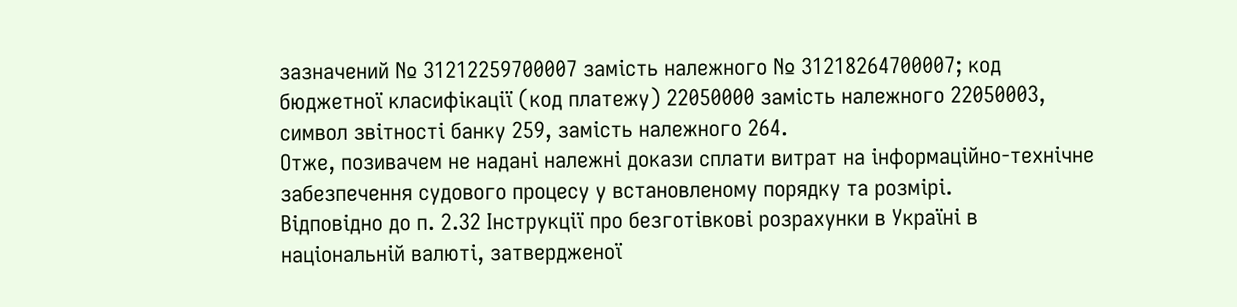зазначений № 31212259700007 замість належного № 31218264700007; код бюджетної класифікації (код платежу) 22050000 замість належного 22050003, символ звітності банку 259, замість належного 264.
Отже, позивачем не надані належні докази сплати витрат на інформаційно-технічне забезпечення судового процесу у встановленому порядку та розмірі.
Відповідно до п. 2.32 Інструкції про безготівкові розрахунки в Україні в національній валюті, затвердженої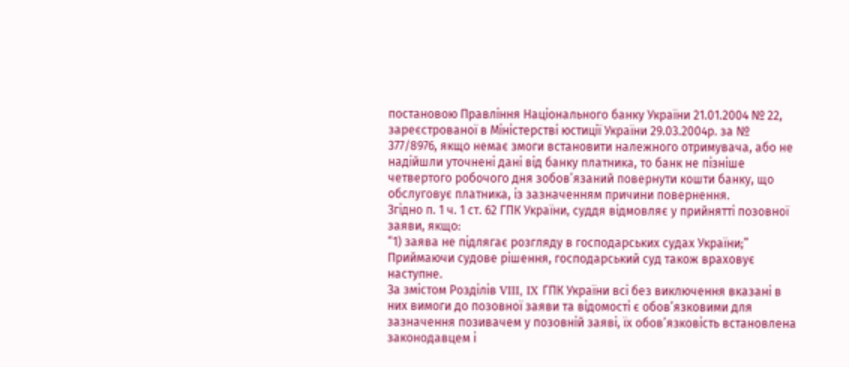постановою Правління Національного банку України 21.01.2004 № 22, зареєстрованої в Міністерстві юстиції України 29.03.2004р. за № 377/8976, якщо немає змоги встановити належного отримувача, або не надійшли уточнені дані від банку платника, то банк не пізніше четвертого робочого дня зобов’язаний повернути кошти банку, що обслуговує платника, із зазначенням причини повернення.
Згідно п. 1 ч. 1 ст. 62 ГПК України, суддя відмовляє у прийнятті позовної заяви, якщо:
“1) заява не підлягає розгляду в господарських судах України;”
Приймаючи судове рішення, господарський суд також враховує наступне.
За змістом Розділів VIII, IX ГПК України всі без виключення вказані в них вимоги до позовної заяви та відомості є обов’язковими для зазначення позивачем у позовній заяві, їх обов’язковість встановлена законодавцем і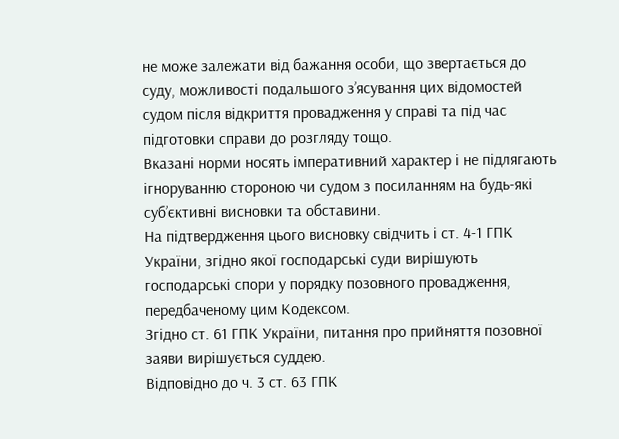не може залежати від бажання особи, що звертається до суду, можливості подальшого з’ясування цих відомостей судом після відкриття провадження у справі та під час підготовки справи до розгляду тощо.
Вказані норми носять імперативний характер і не підлягають ігноруванню стороною чи судом з посиланням на будь-які суб’єктивні висновки та обставини.
На підтвердження цього висновку свідчить і ст. 4-1 ГПК України, згідно якої господарські суди вирішують господарські спори у порядку позовного провадження, передбаченому цим Кодексом.
Згідно ст. 61 ГПК України, питання про прийняття позовної заяви вирішується суддею.
Відповідно до ч. 3 ст. 63 ГПК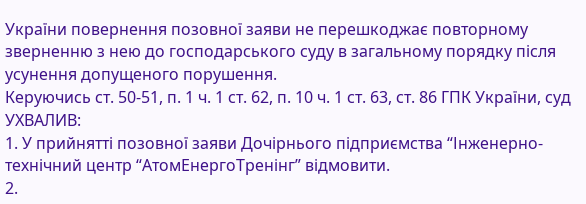України повернення позовної заяви не перешкоджає повторному зверненню з нею до господарського суду в загальному порядку після усунення допущеного порушення.
Керуючись ст. 50-51, п. 1 ч. 1 ст. 62, п. 10 ч. 1 ст. 63, ст. 86 ГПК України, суд
УХВАЛИВ:
1. У прийнятті позовної заяви Дочірнього підприємства “Інженерно-технічний центр “АтомЕнергоТренінг” відмовити.
2.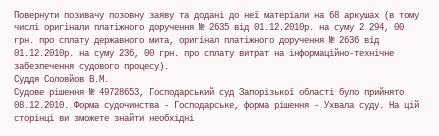Повернути позивачу позовну заяву та додані до неї матеріали на 68 аркушах (в тому числі оригінали платіжного доручення № 2635 від 01.12.2010р. на суму 2 294, 00 грн. про сплату державного мита, оригінал платіжного доручення № 2636 від 01.12.2010р. на суму 236, 00 грн. про сплату витрат на інформаційно-технічне забезпечення судового процесу).
Суддя Соловйов В.М.
Судове рішення № 49728653, Господарський суд Запорізької області було прийнято 08.12.2010. Форма судочинства - Господарське, форма рішення - Ухвала суду. На цій сторінці ви зможете знайти необхідні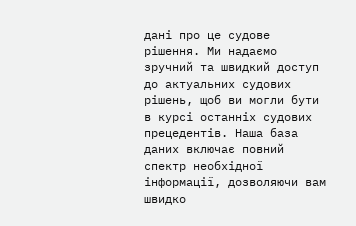дані про це судове рішення. Ми надаємо зручний та швидкий доступ до актуальних судових рішень, щоб ви могли бути в курсі останніх судових прецедентів. Наша база даних включає повний спектр необхідної інформації, дозволяючи вам швидко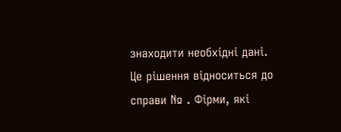знаходити необхідні дані.
Це рішення відноситься до справи № . Фірми, які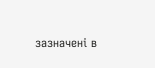зазначені в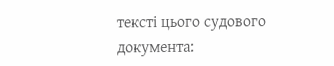тексті цього судового документа: